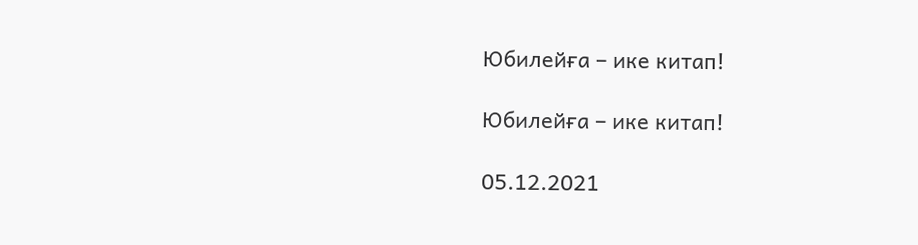Юбилейға – ике китап!

Юбилейға – ике китап!

05.12.2021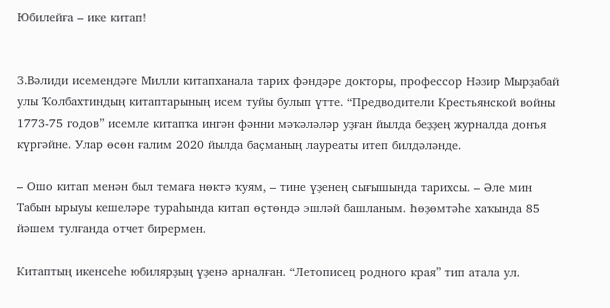Юбилейға – ике китап!


З.Вәлиди исемендәге Милли китапханала тарих фәндәре докторы, профессор Нәзир Мырҙабай улы Ҡолбахтиндың китаптарының исем туйы булып үтте. “Предводители Крестьянской войны 1773-75 годов” исемле китапҡа ингән фәнни мәҡәләләр уҙған йылда беҙҙең журналда донъя күргәйне. Улар өсөн ғалим 2020 йылда баҫманың лауреаты итеп билдәләнде.

– Ошо китап менән был темаға нөктә ҡуям, – тине үҙенең сығышында тарихсы. – Әле мин Табын ырыуы кешеләре тураһында китап өҫтөндә эшләй башланым. Һөҙөмтәһе хаҡында 85 йәшем тулғанда отчет бирермен.

Китаптың икенсеһе юбилярҙың үҙенә арналған. “Летописец родного края” тип атала ул.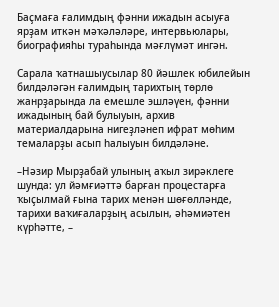Баҫмаға ғалимдың фәнни ижадын асыуға ярҙам иткән мәҡәләләре, интервьюлары, биографияһы тураһында мәғлүмәт ингән.

Сарала ҡатнашыусылар 80 йәшлек юбилейын билдәләгән ғалимдың тарихтың төрлө жанрҙарында ла емешле эшләүен, фәнни ижадының бай булыуын, архив материалдарына нигеҙләнеп ифрат мөһим темаларҙы асып һалыуын билдәләне.

–Нәзир Мырҙабай улының аҡыл зирәклеге шунда: ул йәмғиәттә барған процестарға ҡыҫылмай ғына тарих менән шөғөлләнде, тарихи ваҡиғаларҙың асылын, әһәмиәтен күрһәтте, –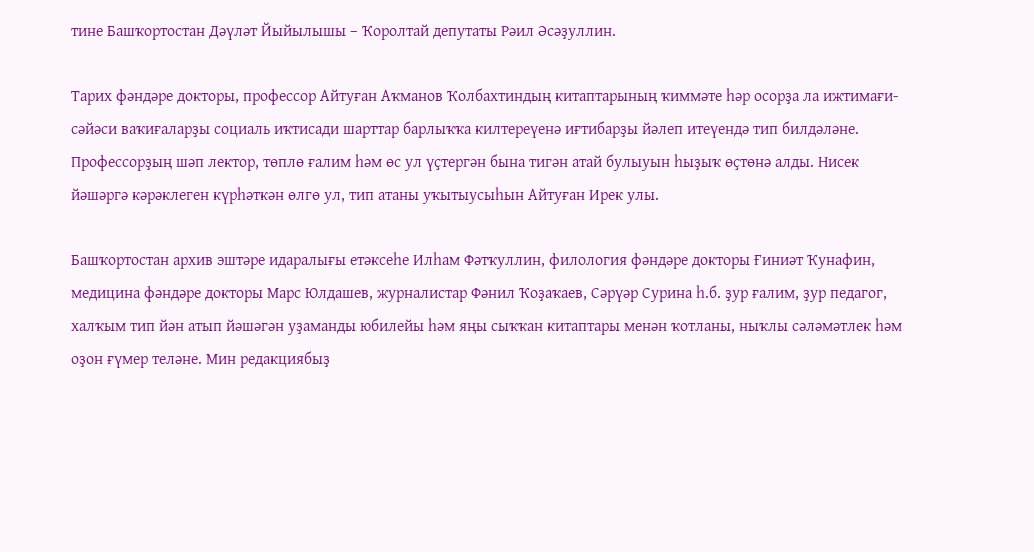тине Башҡортостан Дәүләт Йыйылышы – Ҡоролтай депутаты Рәил Әсәҙуллин.

Тарих фәндәре докторы, профессор Айтуған Аҡманов Ҡолбахтиндың китаптарының ҡиммәте һәр осорҙа ла ижтимағи-сәйәси ваҡиғаларҙы социаль иҡтисади шарттар барлыҡҡа килтереүенә иғтибарҙы йәлеп итеүендә тип билдәләне. Профессорҙың шәп лектор, төплө ғалим һәм өс ул үҫтергән бына тигән атай булыуын һыҙыҡ өҫтөнә алды. Нисек йәшәргә кәрәклеген күрһәткән өлгө ул, тип атаны уҡытыусыһын Айтуған Ирек улы.

Башҡортостан архив эштәре идаралығы етәксеһе Илһам Фәтҡуллин, филология фәндәре докторы Ғиниәт Ҡунафин, медицина фәндәре докторы Марс Юлдашев, журналистар Фәнил Ҡоҙаҡаев, Сәрүәр Сурина һ.б. ҙур ғалим, ҙур педагог, халҡым тип йән атып йәшәгән уҙаманды юбилейы һәм яңы сыҡҡан китаптары менән ҡотланы, ныҡлы сәләмәтлек һәм оҙон ғүмер теләне. Мин редакциябыҙ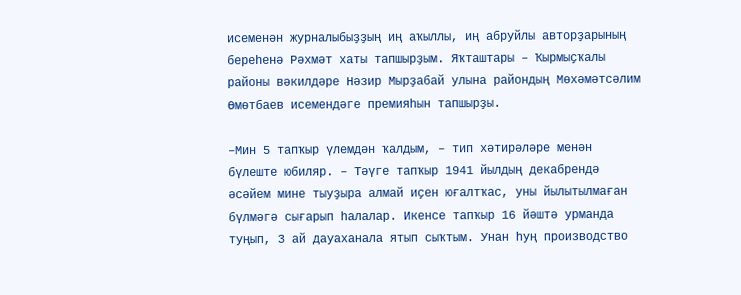исеменән журналыбыҙҙың иң аҡыллы, иң абруйлы авторҙарының береһенә Рәхмәт хаты тапшырҙым. Яҡташтары – Ҡырмыҫҡалы районы вәкилдәре Нәзир Мырҙабай улына райондың Мөхәмәтсәлим Өмөтбаев исемендәге премияһын тапшырҙы.

–Мин 5 тапҡыр үлемдән ҡалдым, – тип хәтирәләре менән бүлеште юбиляр. – Тәүге тапҡыр 1941 йылдың декабрендә әсәйем мине тыуҙыра алмай иҫен юғалтҡас, уны йылытылмаған бүлмәгә сығарып һалалар. Икенсе тапҡыр 16 йәштә урманда туңып, 3 ай дауаханала ятып сыҡтым. Унан һуң производство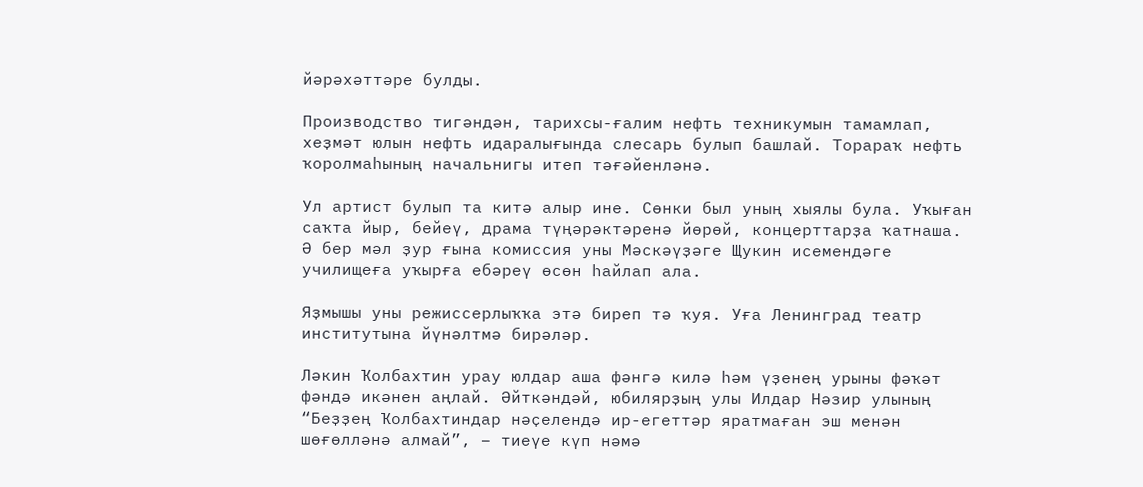йәрәхәттәре булды.

Производство тигәндән, тарихсы-ғалим нефть техникумын тамамлап, хеҙмәт юлын нефть идаралығында слесарь булып башлай. Торараҡ нефть ҡоролмаһының начальнигы итеп тәғәйенләнә.

Ул артист булып та китә алыр ине. Сөнки был уның хыялы була. Уҡыған саҡта йыр, бейеү, драма түңәрәктәренә йөрөй, концерттарҙа ҡатнаша. Ә бер мәл ҙур ғына комиссия уны Мәскәүҙәге Щукин исемендәге училищеға уҡырға ебәреү өсөн һайлап ала.

Яҙмышы уны режиссерлыҡҡа этә биреп тә ҡуя. Уға Ленинград театр институтына йүнәлтмә бирәләр.

Ләкин Ҡолбахтин урау юлдар аша фәнгә килә һәм үҙенең урыны фәҡәт фәндә икәнен аңлай. Әйткәндәй, юбилярҙың улы Илдар Нәзир улының “Беҙҙең Ҡолбахтиндар нәҫелендә ир-егеттәр яратмаған эш менән шөғөлләнә алмай”, – тиеүе күп нәмә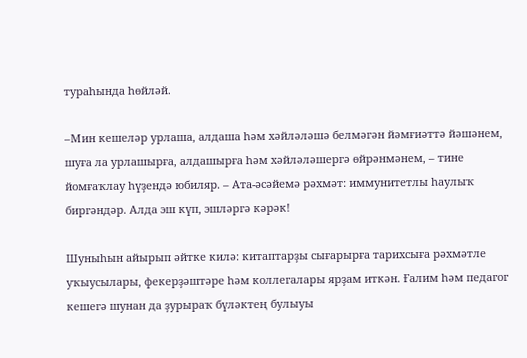тураһында һөйләй.

–Мин кешеләр урлаша, алдаша һәм хәйләләшә белмәгән йәмғиәттә йәшәнем, шуға ла урлашырға, алдашырға һәм хәйләләшергә өйрәнмәнем, – тине йомғаҡлау һүҙендә юбиляр. – Ата-әсәйемә рәхмәт: иммунитетлы һаулыҡ биргәндәр. Алда эш күп, эшләргә кәрәк!

Шуныһын айырып әйтке килә: китаптарҙы сығарырға тарихсыға рәхмәтле уҡыусылары, фекерҙәштәре һәм коллегалары ярҙам иткән. Ғалим һәм педагог кешегә шунан да ҙурыраҡ бүләктең булыуы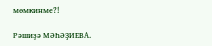мөмкинме?!

Рәшиҙә МӘҺӘҘИЕВА.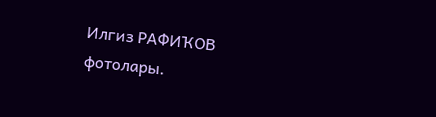Илгиз РАФИҠОВ фотолары.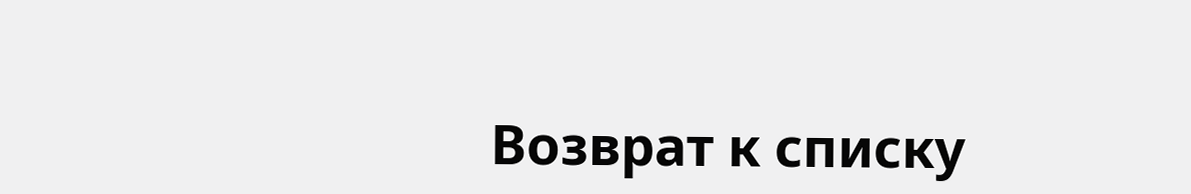Возврат к списку